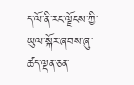ད་ལོ་ནི་རང་ལྗོངས་ཀྱི་ཡུལ་སྐོར་ཞབས་ཞུ་ཚད་ལྡན་ཅན་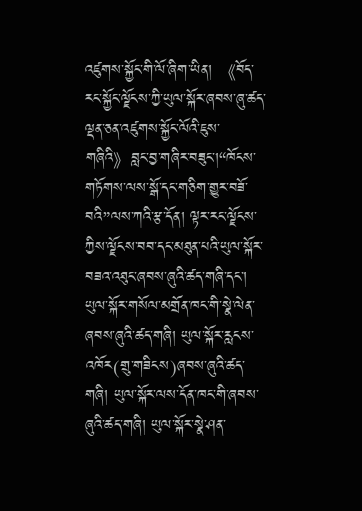འཛུགས་སྐྱོང་གི་ལོ་ཞིག་ཡིན། 《བོད་རང་སྐྱོང་ལྗོངས་ཀྱི་ཡུལ་སྐོར་ཞབས་ཞུ་ཚད་ལྡན་ཅན་འཛུགས་སྐྱོང་ལོའི་ཇུས་གཞིའི》བླང་བྱ་གཞིར་བཟུང་།“ཁོངས་གཏོགས་ལས་སྒོ་དང་གཅིག་གྱུར་བཟོ་བའི”ལས་ཀའི་རྩ་དོན། ལྟར་རང་ལྗོངས་ཀྱིས་ལྗོངས་བབ་དང་མཐུན་པའི་ཡུལ་སྐོར་བཟའ་འཐུང་ཞབས་ཞུའི་ཚད་གཞི་དང་། ཡུལ་སྐོར་གསོལ་མགྲོན་ཁང་གི་སྣེ་ལེན་ཞབས་ཞུའི་ཚད་གཞི། ཡུལ་སྐོར་རླངས་འཁོར(གྲུ་གཟིངས)ཞབས་ཞུའི་ཚད་གཞི། ཡུལ་སྐོར་ལས་དོན་ཁང་གི་ཞབས་ཞུའི་ཚད་གཞི། ཡུལ་སྐོར་སྣེ་ཤན་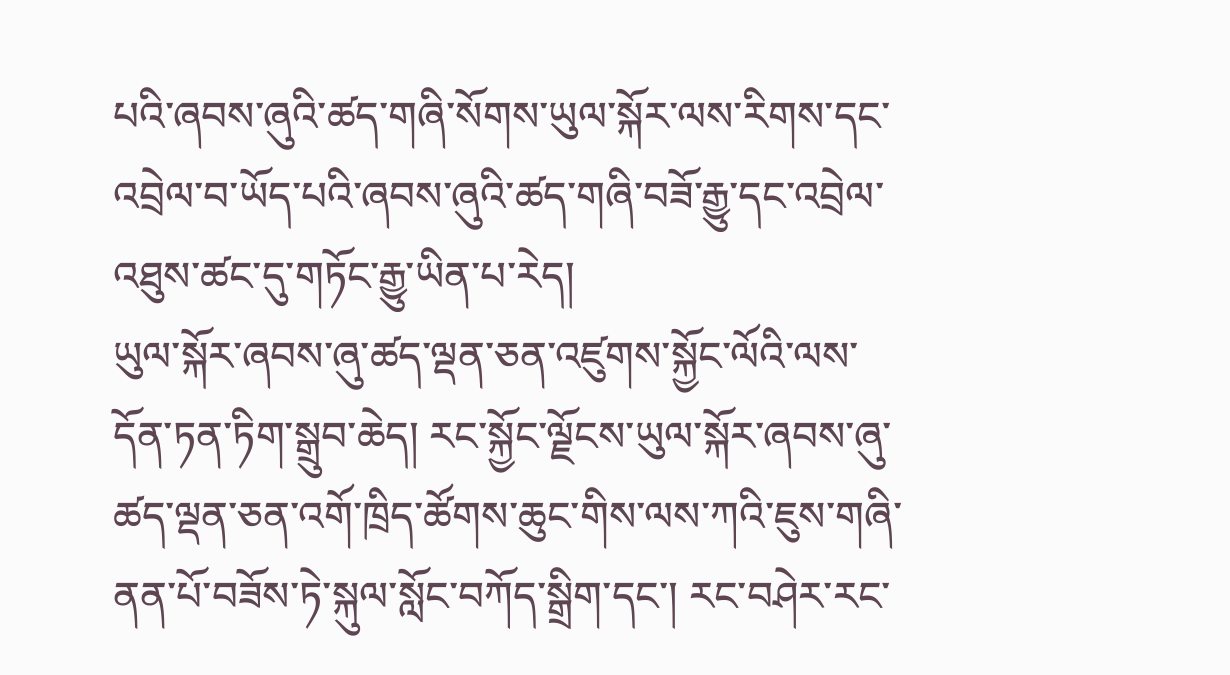པའི་ཞབས་ཞུའི་ཚད་གཞི་སོགས་ཡུལ་སྐོར་ལས་རིགས་དང་འབྲེལ་བ་ཡོད་པའི་ཞབས་ཞུའི་ཚད་གཞི་བཟོ་རྒྱུ་དང་འབྲེལ་འཐུས་ཚང་དུ་གཏོང་རྒྱུ་ཡིན་པ་རེད།
ཡུལ་སྐོར་ཞབས་ཞུ་ཚད་ལྡན་ཅན་འཛུགས་སྐྱོང་ལོའི་ལས་དོན་ཏན་ཏིག་སྒྲུབ་ཆེད། རང་སྐྱོང་ལྗོངས་ཡུལ་སྐོར་ཞབས་ཞུ་ཚད་ལྡན་ཅན་འགོ་ཁྲིད་ཚོགས་ཆུང་གིས་ལས་ཀའི་ཇུས་གཞི་ནན་པོ་བཟོས་ཏེ་སྐུལ་སློང་བཀོད་སྒྲིག་དང་། རང་བཤེར་རང་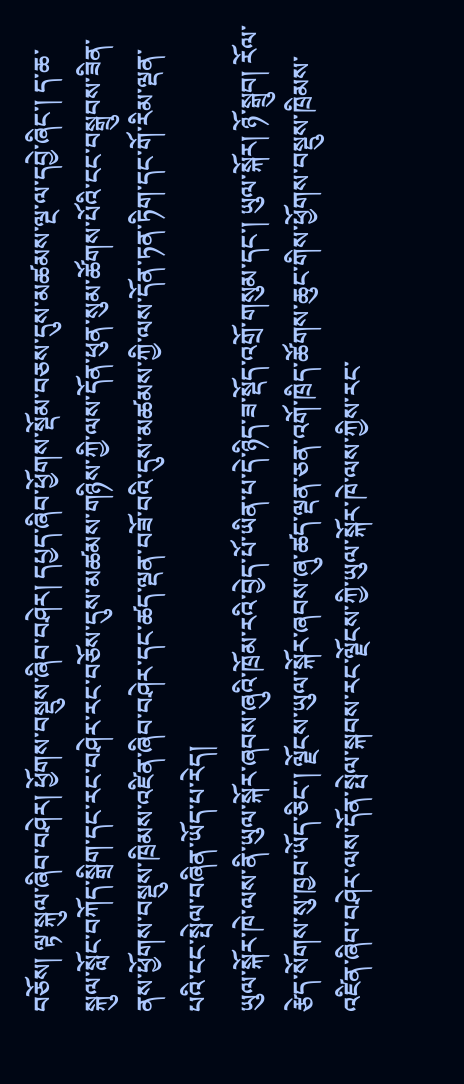བཅོས། ལྟ་སྐུལ་ཞིབ་བཤེར། ཕྱོགས་བསྡུས་ཞིབ་བཤེར། དཔྱད་ཞིབ་ཕྱོགས་སྡོམ་བཅས་དུས་མཚམས་ལྔ་ལ་དབྱེ་ཞིང་། ད་ཆ་སྐུལ་སློང་བཀོད་སྒྲིག་དང་རང་བཤེར་རང་བཅོས་དུས་མཚམས་གཉིས་ཀྱི་ལས་དོན་ཕུན་སུམ་ཚོགས་པོའི་ངང་བསྒྲུབས་ཟིན་ནས་ཕྱོགས་བསྡུས་ཁྲིམས་འཛིན་ཞིབ་བཤེར་དང་ཚད་ལྡན་བཟོ་བའི་དུས་མཚམས་ཀྱི་ལས་དོན་ཏན་ཏིག་དང་གོ་རིམ་ལྡན་པའི་ངང་སྤེལ་བཞིན་ཡོད་པ་རེད།
ཡུལ་སྐོར་ཁེ་ལས་ནི་ཡུལ་སྐོར་ཞབས་ཞུའི་ཁྲོམ་རའི་བྱེད་པོ་ཡིན་པ་དེ་ཉིད་ཟ་སྡོད་འགྲོ་གསུམ་དང་། ཡུལ་སྐོར། ཉོ་སྒྲུབ། རོལ་རྩེད་སོགས་སུ་ཁྱབ་ཡོད་ཅིང་། ལྗོངས་ཡུལ་སྐོར་ཞབས་ཞུ་ཚད་ལྡན་ཅན་འགོ་ཁྲིད་ཚོགས་ཆུང་གིས་ཕྱོགས་བསྡུས་ཁྲིམས་འཛིན་ཞིབ་བཤེར་ལས་དོན་སྤེལ་སྐབས་རང་ལྗོངས་ཀྱི་ཡུལ་སྐོར་ཁེ་ལས་ཀྱིས་རང་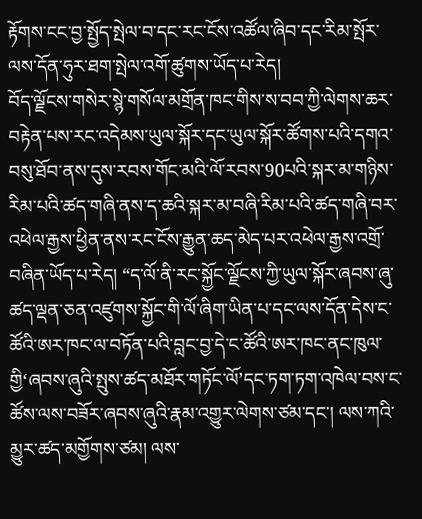རྟོགས་ངང་བྱ་སྤྱོད་སྤེལ་བ་དང་རང་ངོས་འཚོལ་ཞིབ་དང་རིམ་སྤོར་ལས་དོན་ཧུར་ཐག་སྤེལ་འགོ་ཚུགས་ཡོད་པ་རེད།
བོད་ལྗོངས་གསེར་སྙེ་གསོལ་མགྲོན་ཁང་གིས་ས་བབ་ཀྱི་ལེགས་ཆར་བརྟེན་པས་རང་འདེམས་ཡུལ་སྐོར་དང་ཡུལ་སྐོར་ཚོགས་པའི་དགའ་བསུ་ཐོབ་ནས་དུས་རབས་གོང་མའི་ལོ་རབས་90པའི་སྐར་མ་གཉིས་རིམ་པའི་ཚད་གཞི་ནས་ད་ཆའི་སྐར་མ་བཞི་རིམ་པའི་ཚད་གཞི་བར་འཕེལ་རྒྱས་ཕྱིན་ནས་རང་ངོས་རྒྱུན་ཆད་མེད་པར་འཕེལ་རྒྱས་འགྲོ་བཞིན་ཡོད་པ་རེད། “ད་ལོ་ནི་རང་སྐྱོང་ལྗོངས་ཀྱི་ཡུལ་སྐོར་ཞབས་ཞུ་ཚད་ལྡན་ཅན་འཛུགས་སྐྱོང་གི་ལོ་ཞིག་ཡིན་པ་དང་ལས་དོན་དེས་ང་ཚོའི་ཨར་ཁང་ལ་བཏོན་པའི་བླང་བྱ་དེ་ང་ཚོའི་ཨར་ཁང་ནང་ཁུལ་གྱི‘ཞབས་ཞུའི་སྤུས་ཚད་མཐོར་གཏོང་ལོ’དང་ཏག་ཏག་འཁེལ་བས་ང་ཚོས་ལས་བཟོར་ཞབས་ཞུའི་རྣམ་འགྱུར་ལེགས་ཙམ་དང་། ལས་ཀའི་མྱུར་ཚད་མགྱོགས་ཙམ། ལས་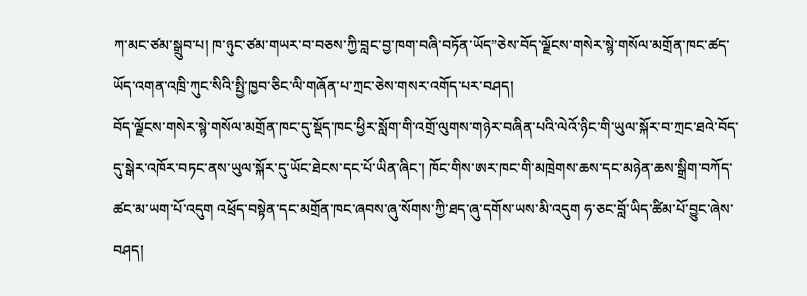ཀ་མང་ཙམ་སྒྲུབ་པ། ཁ་ཉུང་ཙམ་གཡར་བ་བཅས་ཀྱི་བླང་བྱ་ཁག་བཞི་བཏོན་ཡོད”ཅེས་བོད་ལྗོངས་གསེར་སྙེ་གསོལ་མགྲོན་ཁང་ཚད་ཡོད་འགན་འཁྲི་ཀུང་སིའི་སྤྱི་ཁྱབ་ཅིང་ལི་གཞོན་པ་ཀྲང་ཅེས་གསར་འགོད་པར་བཤད།
བོད་ལྗོངས་གསེར་སྙེ་གསོལ་མགྲོན་ཁང་དུ་སྡོད་ཁང་ཕྱིར་སློག་གི་འགྲོ་ལུགས་གཉེར་བཞིན་པའི་ལེའོ་ཉིང་གི་ཡུལ་སྐོར་བ་ཀྲང་ཐའེ་བོད་དུ་སྒེར་འཁོར་བཏང་ནས་ཡུལ་སྐོར་དུ་ཡོང་ཐེངས་དང་པོ་ཡིན་ཞིང་། ཁོང་གིས་ཨར་ཁང་གི་མཁྲེགས་ཆས་དང་མཉེན་ཆས་སྒྲིག་བཀོད་ཚང་མ་ཡག་པོ་འདུག འཕྲོད་བསྟེན་དང་མགྲོན་ཁང་ཞབས་ཞུ་སོགས་ཀྱི་ཐད་ཞུ་དགོས་ཡས་མི་འདུག ཧ་ཅང་བློ་ཡིད་ཚིམ་པོ་བྱུང་ཞེས་བཤད།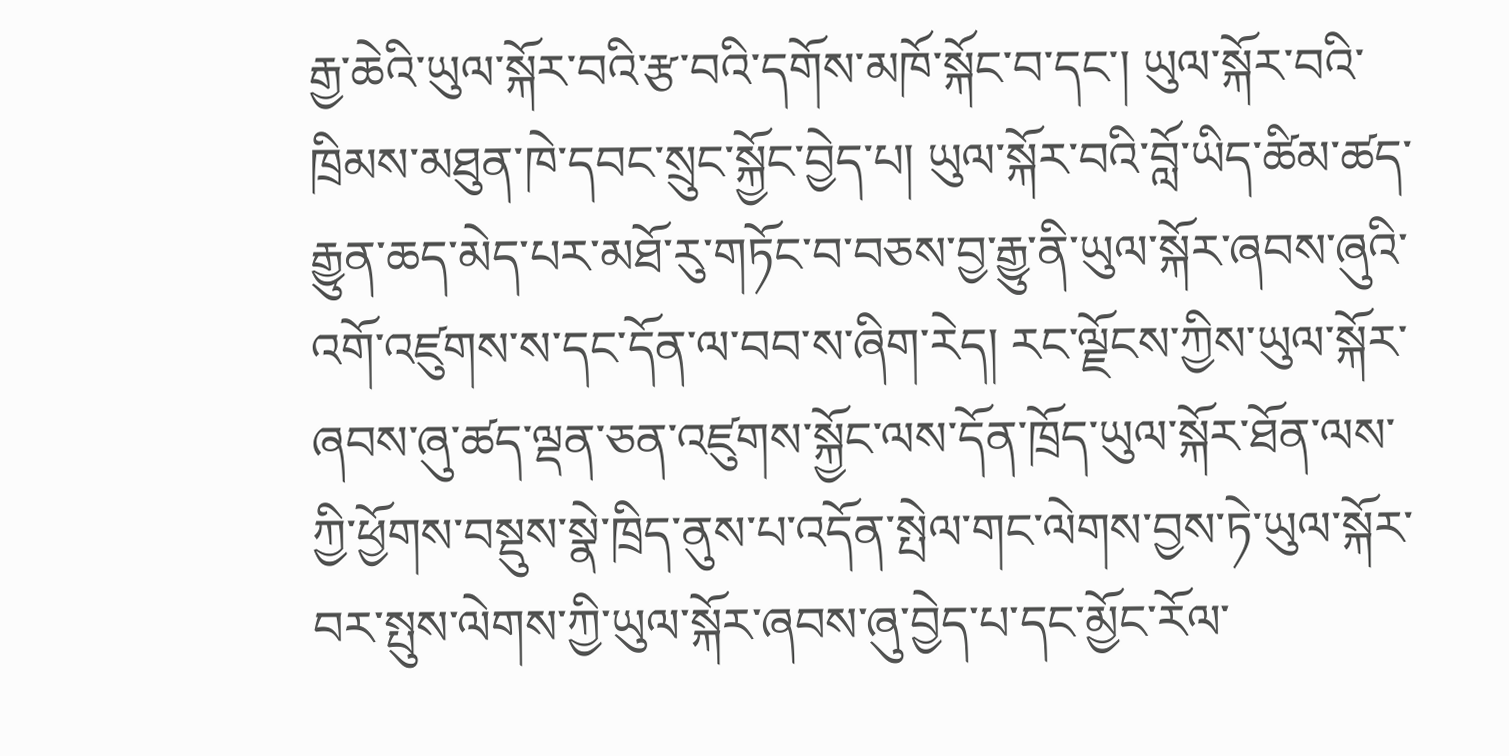རྒྱ་ཆེའི་ཡུལ་སྐོར་བའི་རྩ་བའི་དགོས་མཁོ་སྐོང་བ་དང་། ཡུལ་སྐོར་བའི་ཁྲིམས་མཐུན་ཁེ་དབང་སྲུང་སྐྱོང་བྱེད་པ། ཡུལ་སྐོར་བའི་བློ་ཡིད་ཚིམ་ཚད་རྒྱུན་ཆད་མེད་པར་མཐོ་རུ་གཏོང་བ་བཅས་བྱ་རྒྱུ་ནི་ཡུལ་སྐོར་ཞབས་ཞུའི་འགོ་འཛུགས་ས་དང་དོན་ལ་བབ་ས་ཞིག་རེད། རང་ལྗོངས་ཀྱིས་ཡུལ་སྐོར་ཞབས་ཞུ་ཚད་ལྡན་ཅན་འཛུགས་སྐྱོང་ལས་དོན་ཁྲོད་ཡུལ་སྐོར་ཐོན་ལས་ཀྱི་ཕྱོགས་བསྡུས་སྣེ་ཁྲིད་ནུས་པ་འདོན་སྤེལ་གང་ལེགས་བྱས་ཏེ་ཡུལ་སྐོར་བར་སྤུས་ལེགས་ཀྱི་ཡུལ་སྐོར་ཞབས་ཞུ་བྱེད་པ་དང་མྱོང་རོལ་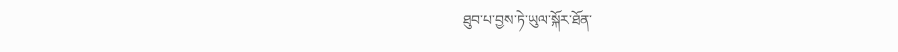ཐུབ་པ་བྱས་ཏེ་ཡུལ་སྐོར་ཐོན་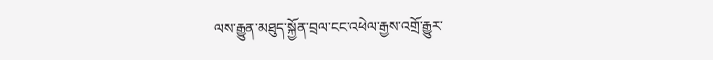ལས་རྒྱུན་མཐུད་སྐྱོན་བྲལ་ངང་འཕེལ་རྒྱས་འགྲོ་རྒྱུར་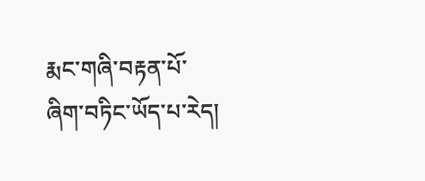རྨང་གཞི་བརྟན་པོ་ཞིག་བཏིང་ཡོད་པ་རེད།